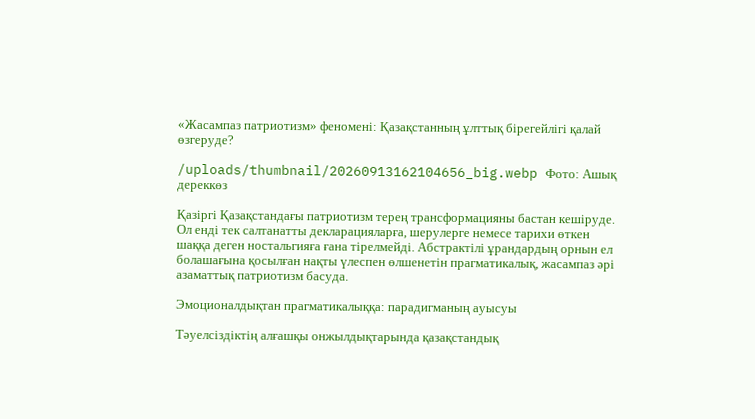«Жасампаз патриотизм» феномені: Қазақстанның ұлттық бірегейлігі қалай өзгеруде?

/uploads/thumbnail/20260913162104656_big.webp Фото: Ашық дереккөз

Қазіргі Қазақстандағы патриотизм терең трансформацияны бастан кешіруде. Ол енді тек салтанатты декларацияларға, шерулерге немесе тарихи өткен шаққа деген ностальгияға ғана тірелмейді. Абстрактілі ұрандардың орнын ел болашағына қосылған нақты үлеспен өлшенетін прагматикалық, жасампаз әрі азаматтық патриотизм басуда.

Эмоционалдықтан прагматикалыққа: парадигманың ауысуы

Тәуелсіздіктің алғашқы онжылдықтарында қазақстандық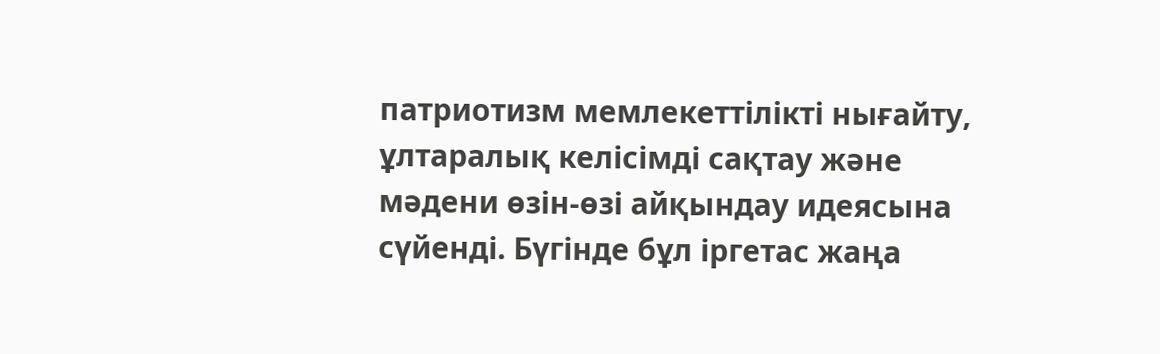патриотизм мемлекеттілікті нығайту, ұлтаралық келісімді сақтау және мәдени өзін-өзі айқындау идеясына сүйенді. Бүгінде бұл іргетас жаңа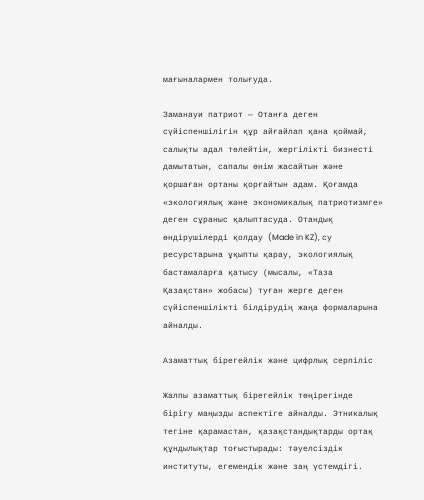мағыналармен толығуда.

Заманауи патриот — Отанға деген сүйіспеншілігін құр айғайлап қана қоймай, салықты адал төлейтін, жергілікті бизнесті дамытатын, сапалы өнім жасайтын және қоршаған ортаны қорғайтын адам. Қоғамда «экологиялық және экономикалық патриотизмге» деген сұраныс қалыптасуда. Отандық өндірушілерді қолдау (Made in KZ), су ресурстарына ұқыпты қарау, экологиялық бастамаларға қатысу (мысалы, «Таза Қазақстан» жобасы) туған жерге деген сүйіспеншілікті білдірудің жаңа формаларына айналды.

Азаматтық бірегейлік және цифрлық серпіліс

Жалпы азаматтық бірегейлік төңірегінде бірігу маңызды аспектіге айналды. Этникалық тегіне қарамастан, қазақстандықтарды ортақ құндылықтар тоғыстырады: тәуелсіздік институты, егемендік және заң үстемдігі.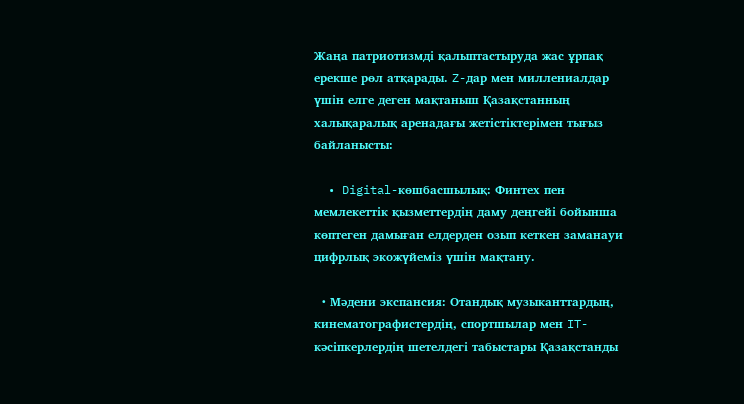Жаңа патриотизмді қалыптастыруда жас ұрпақ ерекше рөл атқарады. Z-дар мен миллениалдар үшін елге деген мақтаныш Қазақстанның халықаралық аренадағы жетістіктерімен тығыз байланысты:

  • Digital-көшбасшылық: Финтех пен мемлекеттік қызметтердің даму деңгейі бойынша көптеген дамыған елдерден озып кеткен заманауи цифрлық экожүйеміз үшін мақтану.

  • Мәдени экспансия: Отандық музыканттардың, кинематографистердің, спортшылар мен IT-кәсіпкерлердің шетелдегі табыстары Қазақстанды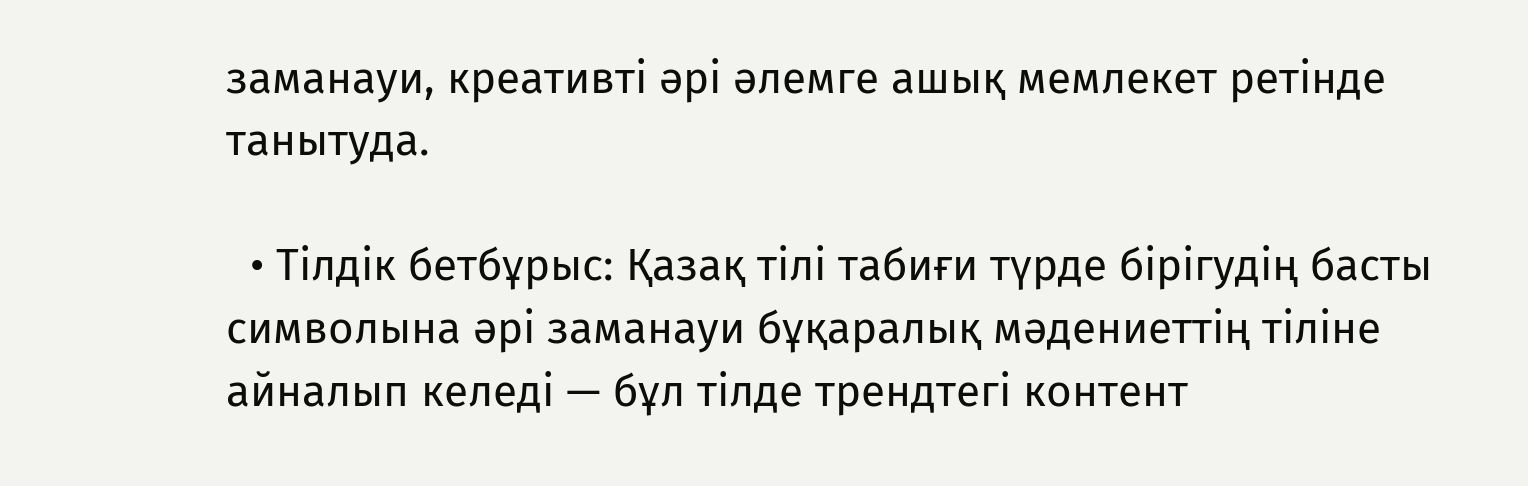заманауи, креативті әрі әлемге ашық мемлекет ретінде танытуда.

  • Тілдік бетбұрыс: Қазақ тілі табиғи түрде бірігудің басты символына әрі заманауи бұқаралық мәдениеттің тіліне айналып келеді — бұл тілде трендтегі контент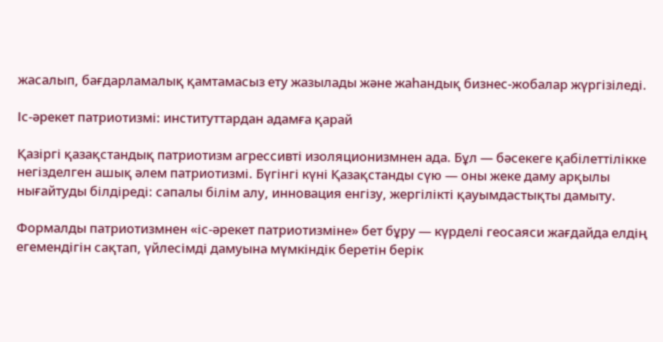жасалып, бағдарламалық қамтамасыз ету жазылады және жаһандық бизнес-жобалар жүргізіледі.

Іс-әрекет патриотизмі: институттардан адамға қарай

Қазіргі қазақстандық патриотизм агрессивті изоляционизмнен ада. Бұл — бәсекеге қабілеттілікке негізделген ашық әлем патриотизмі. Бүгінгі күні Қазақстанды сүю — оны жеке даму арқылы нығайтуды білдіреді: сапалы білім алу, инновация енгізу, жергілікті қауымдастықты дамыту.

Формалды патриотизмнен «іс-әрекет патриотизміне» бет бұру — күрделі геосаяси жағдайда елдің егемендігін сақтап, үйлесімді дамуына мүмкіндік беретін берік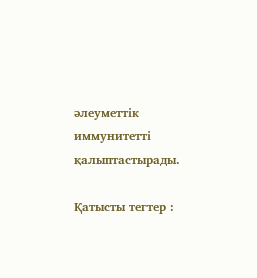әлеуметтік иммунитетті қалыптастырады.

Қатысты тегтер :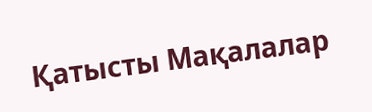Қатысты Мақалалар